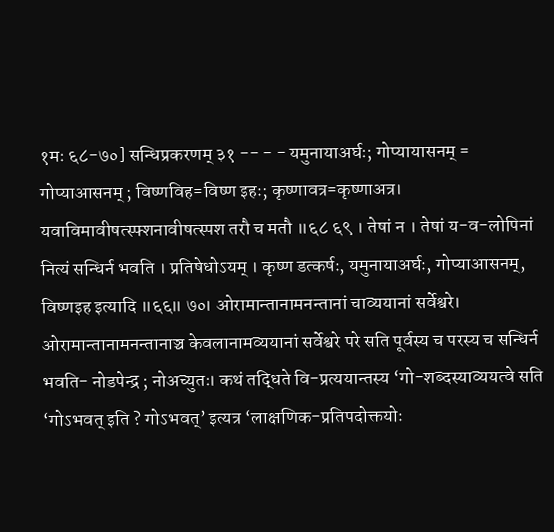१मः ६८-७०] सन्धिप्रकरणम् ३१ -- - - यमुनायाअर्घः; गोप्यायासनम् = गोप्याआसनम् ; विष्णविह=विष्ण इहः; कृष्णावत्र=कृष्णाअत्र। यवाविमावीषत्स्फ्शनावीषत्स्पश तरौ च मतौ ॥६८ ६९ । तेषां न । तेषां य-व-लोपिनां नित्यं सन्धिर्न भवति । प्रतिषेधोऽयम् । कृष्ण डत्कर्षः, यमुनायाअर्घः, गोप्याआसनम्, विष्णइह इत्यादि ॥६६॥ ७०। ओरामान्तानामनन्तानां चाव्ययानां सर्वेश्वरे। ओरामान्तानामनन्तानाञ्च केवलानामव्ययानां सर्वेश्वरे परे सति पूर्वस्य च परस्य च सन्धिर्न भवति- नोडपेन्द्र ; नोअच्युतः। कथं तद्धिते वि-प्रत्ययान्तस्य ‘गो-शब्दस्याव्ययत्वे सति ‘गोऽभवत् इति ? गोऽभवत्’ इत्यत्र ‘लाक्षणिक-प्रतिपदोक्तयोः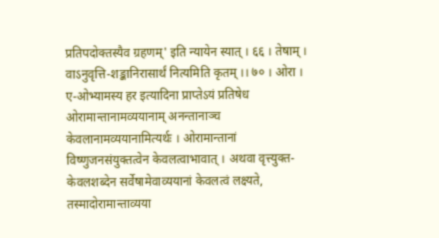प्रतिपदोक्तस्यैव ग्रहणम्' इति न्यायेन स्यात् । ६६ । तेषाम् । वाऽनुवृत्ति-शङ्कानिरासार्थं नित्यमिति कृतम् ।। ७० । ओरा । ए-ओभ्यामस्य हर इत्यादिना प्राप्तेऽयं प्रतिषेध ओरामान्तानामव्ययानाम् अनन्तानाञ्च केवलानामव्ययानामित्यर्थः । ओरामान्तानां विष्णुजनसंयुक्तत्वेन केवलत्वाभावात् । अथवा वृत्त्युक्त- केवलशब्देन सर्वेषामेवाव्ययानां केवलत्वं लक्ष्यते, तस्मादोरामान्ताव्यया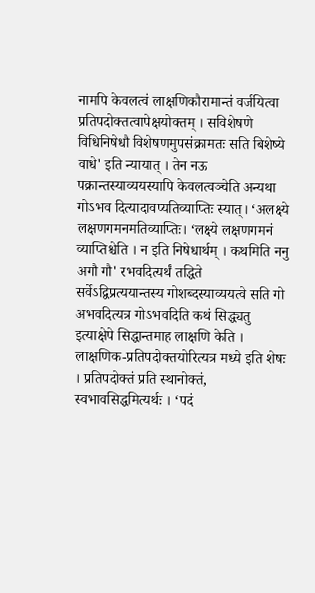नामपि केवलत्वं लाक्षणिकौरामान्तं वर्जयित्वा प्रतिपदोक्तत्वापेक्षयोक्तम् । सविशेषणे विधिनिषेधौ विशेषणमुपसंक्रामतः सति बिशेष्ये वाधे' इति न्यायात् । तेन नऊ पक्रान्तस्याव्ययस्यापि केवलत्वञ्चेति अन्यथा गोऽभव दित्यादावप्यतिव्याप्तिः स्यात्। ‘अलक्ष्ये लक्षणगमनमतिव्याप्तिः। ‘लक्ष्ये लक्षणगमनं व्याप्तिश्चेति । न इति निषेधार्थम् । कथमिति ननु अगौ गौ' रभवदित्यर्थं तद्धिते सर्वेऽद्विप्रत्ययान्तस्य गोशब्दस्याव्ययत्वे सति गो अभवदित्यत्र गोऽभवदिति कथं सिद्ध्यतु इत्याक्षेपे सिद्धान्तमाह लाक्षणि केति । लाक्षणिक-प्रतिपदोक्तयोरित्यत्र मध्ये इति शेषः । प्रतिपदोक्तं प्रति स्थानोक्तं, स्वभावसिद्धमित्यर्थः । ‘पदं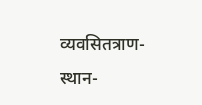व्यवसितत्राण-स्थान-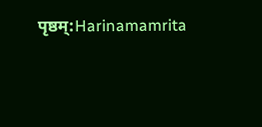पृष्ठम्:Harinamamrita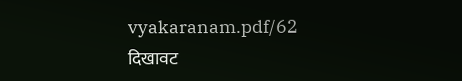vyakaranam.pdf/62
दिखावट